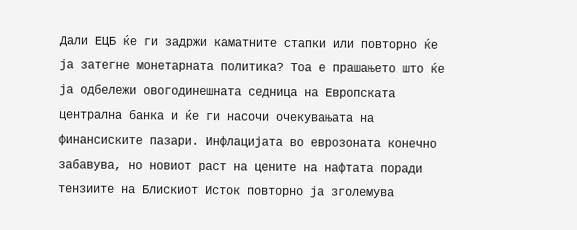Дали ЕЦБ ќе ги задржи каматните стапки или повторно ќе ја затегне монетарната политика? Тоа е прашањето што ќе ја одбележи овогодинешната седница на Европската централна банка и ќе ги насочи очекувањата на финансиските пазари. Инфлацијата во еврозоната конечно забавува, но новиот раст на цените на нафтата поради тензиите на Блискиот Исток повторно ја зголемува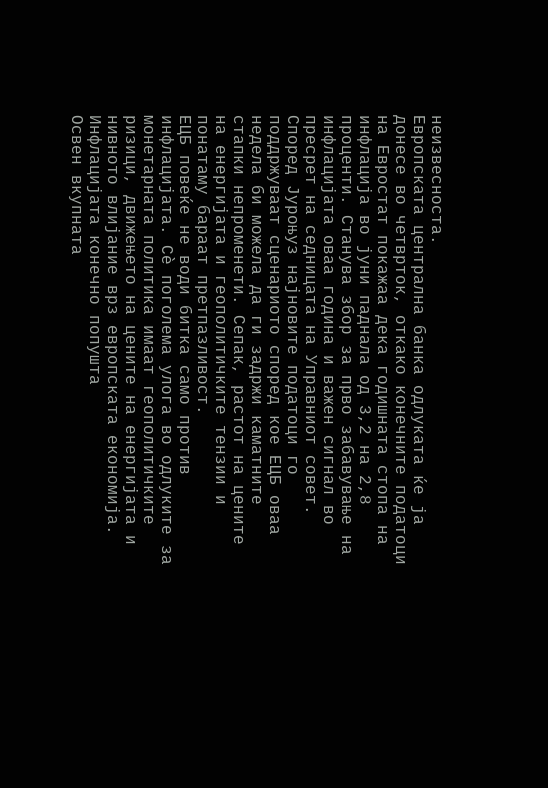неизвесноста.
Европската централна банка одлуката ќе ја донесе во четврток, откако конечните податоци на Евростат покажаа дека годишната стопа на инфлација во јуни паднала од 3,2 на 2,8 проценти. Станува збор за прво забавување на инфлацијата оваа година и важен сигнал во пресрет на седницата на Управниот совет.
Според Јуроњуз најновите податоци го поддржуваат сценариото според кое ЕЦБ оваа недела би можела да ги задржи каматните стапки непроменети. Сепак, растот на цените на енергијата и геополитичките тензии и понатаму бараат претпазливост.
ЕЦБ повеќе не води битка само против инфлацијата. Сè поголема улога во одлуките за монетарната политика имаат геополитичките ризици, движењето на цените на енергијата и нивното влијание врз европската економија.
Инфлацијата конечно попушта
Освен вкупната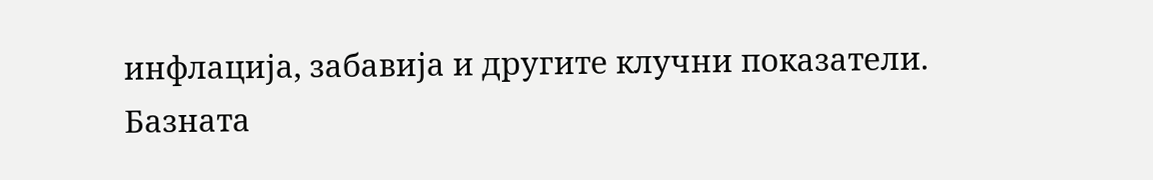инфлација, забавија и другите клучни показатели.
Базната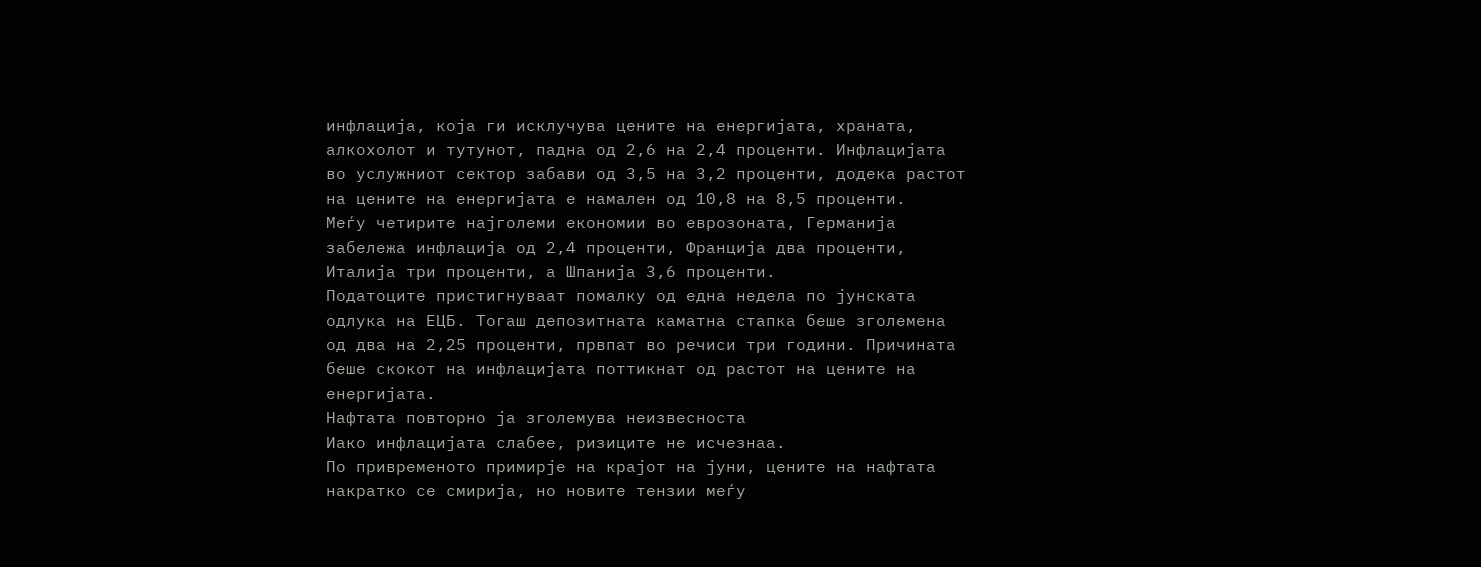инфлација, која ги исклучува цените на енергијата, храната, алкохолот и тутунот, падна од 2,6 на 2,4 проценти. Инфлацијата во услужниот сектор забави од 3,5 на 3,2 проценти, додека растот на цените на енергијата е намален од 10,8 на 8,5 проценти.
Меѓу четирите најголеми економии во еврозоната, Германија забележа инфлација од 2,4 проценти, Франција два проценти, Италија три проценти, а Шпанија 3,6 проценти.
Податоците пристигнуваат помалку од една недела по јунската одлука на ЕЦБ. Тогаш депозитната каматна стапка беше зголемена од два на 2,25 проценти, првпат во речиси три години. Причината беше скокот на инфлацијата поттикнат од растот на цените на енергијата.
Нафтата повторно ја зголемува неизвесноста
Иако инфлацијата слабее, ризиците не исчезнаа.
По привременото примирје на крајот на јуни, цените на нафтата накратко се смирија, но новите тензии меѓу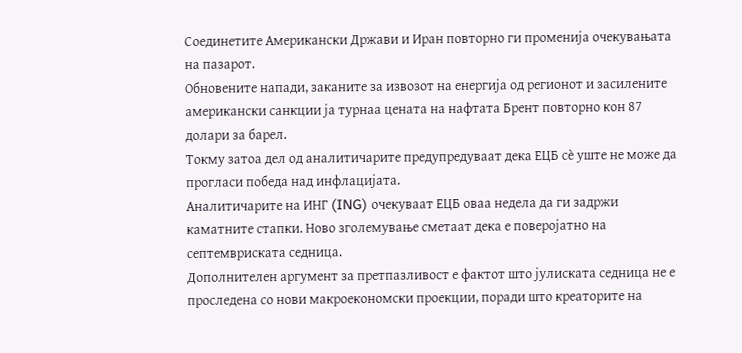Соединетите Американски Држави и Иран повторно ги променија очекувањата на пазарот.
Обновените напади, заканите за извозот на енергија од регионот и засилените американски санкции ја турнаа цената на нафтата Брент повторно кон 87 долари за барел.
Токму затоа дел од аналитичарите предупредуваат дека ЕЦБ сè уште не може да прогласи победа над инфлацијата.
Аналитичарите на ИНГ (ING) очекуваат ЕЦБ оваа недела да ги задржи каматните стапки. Ново зголемување сметаат дека е поверојатно на септемвриската седница.
Дополнителен аргумент за претпазливост е фактот што јулиската седница не е проследена со нови макроекономски проекции, поради што креаторите на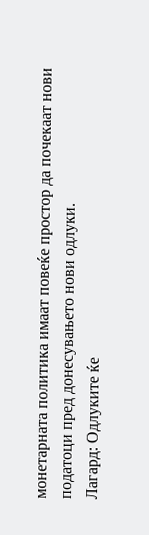монетарната политика имаат повеќе простор да почекаат нови податоци пред донесувањето нови одлуки.
Лагард: Одлуките ќе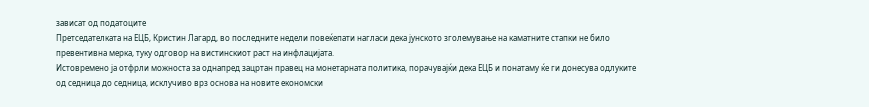зависат од податоците
Претседателката на ЕЦБ, Кристин Лагард, во последните недели повеќепати нагласи дека јунското зголемување на каматните стапки не било превентивна мерка, туку одговор на вистинскиот раст на инфлацијата.
Истовремено ја отфрли можноста за однапред зацртан правец на монетарната политика, порачувајќи дека ЕЦБ и понатаму ќе ги донесува одлуките од седница до седница, исклучиво врз основа на новите економски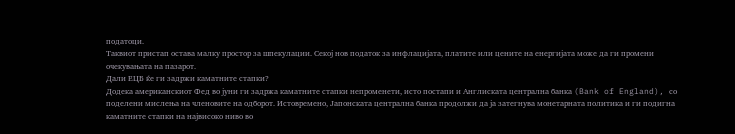податоци.
Таквиот пристап остава малку простор за шпекулации. Секој нов податок за инфлацијата, платите или цените на енергијата може да ги промени очекувањата на пазарот.
Дали ЕЦБ ќе ги задржи каматните стапки?
Додека американскиот Фед во јуни ги задржа каматните стапки непроменети, исто постапи и Англиската централна банка (Bank of England), со поделени мислења на членовите на одборот. Истовремено, Јапонската централна банка продолжи да ја затегнува монетарната политика и ги подигна каматните стапки на највисоко ниво во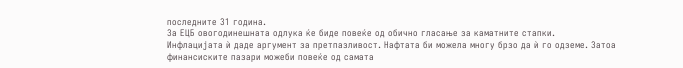последните 31 година.
За ЕЦБ овогодинешната одлука ќе биде повеќе од обично гласање за каматните стапки.
Инфлацијата ѝ даде аргумент за претпазливост. Нафтата би можела многу брзо да ѝ го одземе. Затоа финансиските пазари можеби повеќе од самата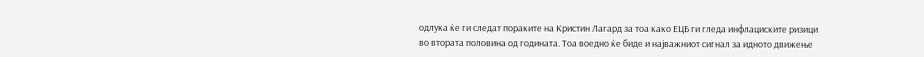одлука ќе ги следат пораките на Кристин Лагард за тоа како ЕЦБ ги гледа инфлациските ризици во втората половина од годината. Тоа воедно ќе биде и најважниот сигнал за идното движење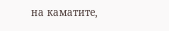на каматите,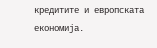кредитите и европската економија.